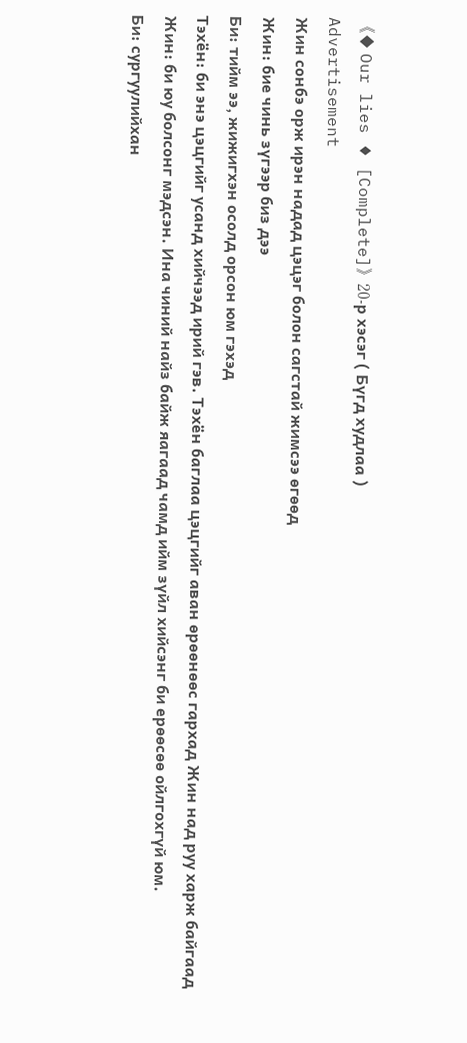《♦ Our lies ♦ [Complete]》20-р хэсэг ( Бүгд худлаа )
Advertisement
Жин сонбэ орж ирэн надад цэцэг болон сагстай жимсээ өгөөд
Жин: бие чинь зүгээр биз дээ
Би: тийм ээ, жижигхэн осолд орсон юм гэхэд
Тэхён: би энэ цэцгийг усанд хийчээд ирий гэв. Тэхён баглаа цэцгийг аван өрөөнөөс гархад Жин над руу харж байгаад
Жин: би юу болсонг мэдсэн. Ина чиний найз байж яагаад чамд ийм зүйл хийсэнг би ерөөсөө ойлгохгүй юм.
Би: сургуулийхан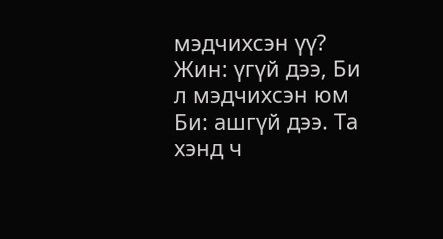мэдчихсэн үү?
Жин: үгүй дээ, Би л мэдчихсэн юм
Би: ашгүй дээ. Та хэнд ч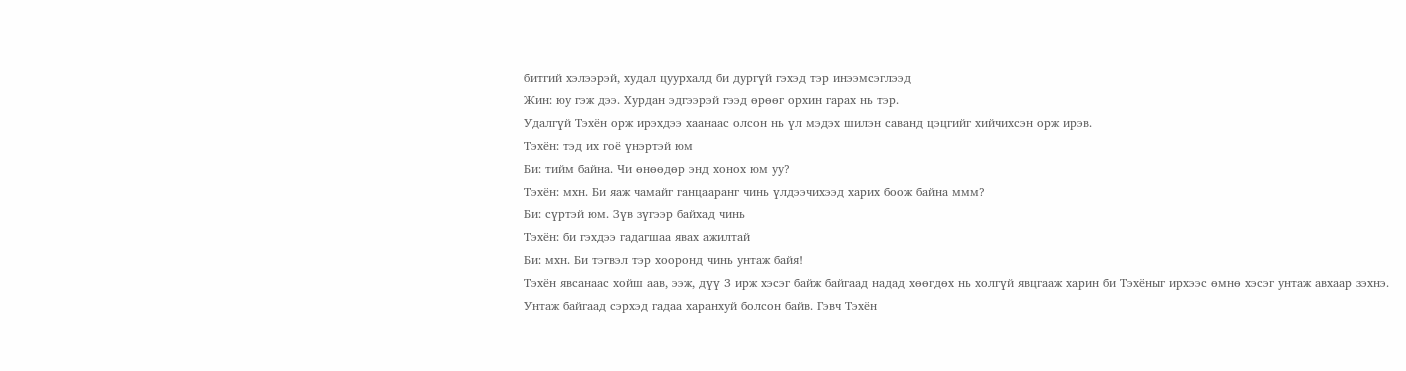битгий хэлээрэй, худал цуурхалд би дургүй гэхэд тэр инээмсэглээд
Жин: юу гэж дээ. Хурдан эдгээрэй гээд өрөөг орхин гарах нь тэр.
Удалгүй Тэхён орж ирэхдээ хаанаас олсон нь үл мэдэх шилэн саванд цэцгийг хийчихсэн орж ирэв.
Тэхён: тэд их гоё үнэртэй юм
Би: тийм байна. Чи өнөөдөр энд хонох юм уу?
Тэхён: мхн. Би яаж чамайг ганцааранг чинь үлдээчихээд харих боож байна ммм?
Би: сүртэй юм. Зүв зүгээр байхад чинь
Тэхён: би гэхдээ гадагшаа явах ажилтай
Би: мхн. Би тэгвэл тэр хооронд чинь унтаж байя!
Тэхён явсанаас хойш аав, ээж, дүү 3 ирж хэсэг байж байгаад надад хөөгдөх нь холгүй явцгааж харин би Тэхёныг ирхээс өмнө хэсэг унтаж авхаар зэхнэ.
Унтаж байгаад сэрхэд гадаа харанхуй болсон байв. Гэвч Тэхён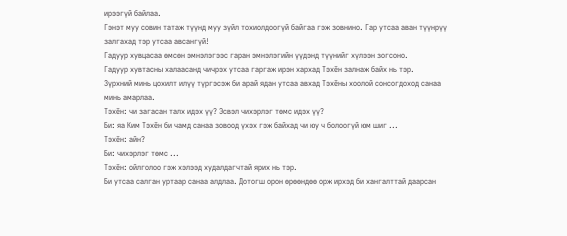ирээгүй байлаа.
Гэнэт муу совин татаж түүнд муу зүйл тохиолдоогүй байгаа гэж зовнино. Гар утсаа аван түүнрүү залгахад тэр утсаа авсангүй!
Гадуур хувцасаа өмсөн эмнэлэгээс гаран эмнэлэгийн үүдэнд түүнийг хүлээн зогсоно.
Гадуур хувтасны халаасанд чичрэх утсаа гаргаж ирэн хархад Тэхён залнаж байх нь тэр.
Зүрхний минь цохилт илүү түргэсэж би арай ядан утсаа авхад Тэхёны хоолой сонсогдоход санаа минь амарлаа.
Тэхён: чи загасан талх идэх үү? Эсвэл чихэрлэг төмс идэх үү?
Би: яа Ким Тэхён би чамд санаа зовоод үхэх гэж байхад чи юу ч болоогүй юм шиг ...
Тэхён: айн?
Би: чихэрлэг төмс ...
Тэхён: ойлголоо гэж хэлээд худалдагчтай ярих нь тэр.
Би утсаа салган уртаар санаа алдлаа. Дотогш орон өрөөндөө орж ирхэд би хангалттай даарсан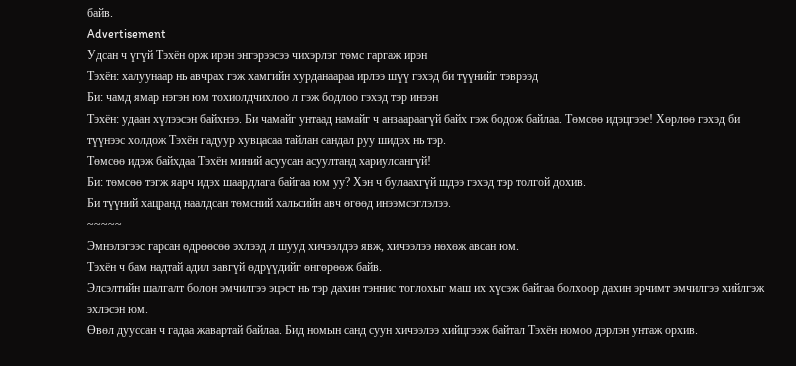байв.
Advertisement
Удсан ч үгүй Тэхён орж ирэн энгэрээсээ чихэрлэг төмс гаргаж ирэн
Тэхён: халуунаар нь авчрах гэж хамгийн хурданаараа ирлээ шүү гэхэд би түүнийг тэврээд
Би: чамд ямар нэгэн юм тохиолдчихлоо л гэж бодлоо гэхэд тэр инээн
Тэхён: удаан хүлээсэн байхнээ. Би чамайг унтаад намайг ч анзаараагүй байх гэж бодож байлаа. Төмсөө идэцгээе! Хөрлөө гэхэд би түүнээс холдож Тэхён гадуур хувцасаа тайлан сандал руу шидэх нь тэр.
Төмсөө идэж байхдаа Тэхён миний асуусан асуултанд хариулсангүй!
Би: төмсөө тэгж яарч идэх шаардлага байгаа юм уу? Хэн ч булаахгүй шдээ гэхэд тэр толгой дохив.
Би түүний хацранд наалдсан төмсний хальсийн авч өгөөд инээмсэглэлээ.
~~~~~
Эмнэлэгээс гарсан өдрөөсөө эхлээд л шууд хичээлдээ явж, хичээлээ нөхөж авсан юм.
Тэхён ч бам надтай адил завгүй өдрүүдийг өнгөрөөж байв.
Элсэлтийн шалгалт болон эмчилгээ эцэст нь тэр дахин тэннис тоглохыг маш их хүсэж байгаа болхоор дахин эрчимт эмчилгээ хийлгэж эхлэсэн юм.
Өвөл дууссан ч гадаа жавартай байлаа. Бид номын санд суун хичээлээ хийцгээж байтал Тэхён номоо дэрлэн унтаж орхив.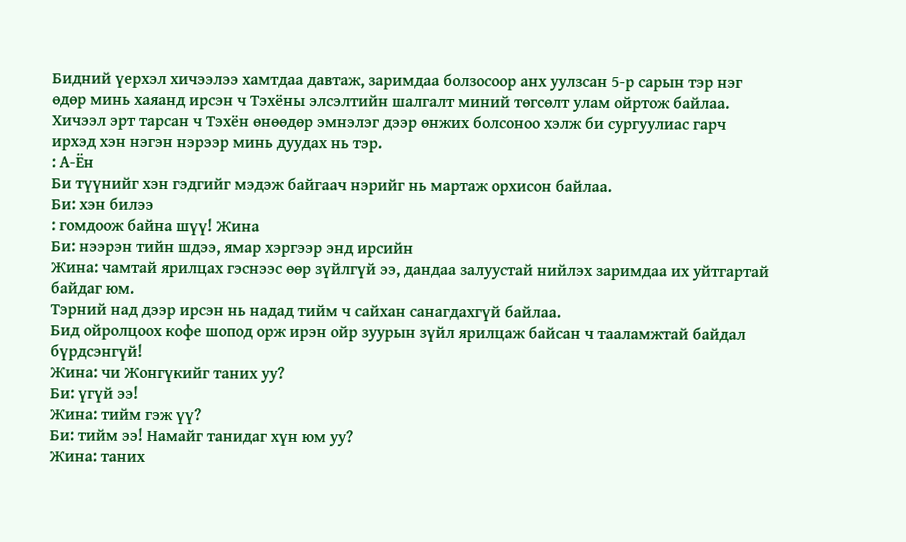Бидний үерхэл хичээлээ хамтдаа давтаж, заримдаа болзосоор анх уулзсан 5-р сарын тэр нэг өдөр минь хаяанд ирсэн ч Тэхёны элсэлтийн шалгалт миний төгсөлт улам ойртож байлаа.
Хичээл эрт тарсан ч Тэхён өнөөдөр эмнэлэг дээр өнжих болсоноо хэлж би сургуулиас гарч ирхэд хэн нэгэн нэрээр минь дуудах нь тэр.
: А-Ён
Би түүнийг хэн гэдгийг мэдэж байгаач нэрийг нь мартаж орхисон байлаа.
Би: хэн билээ
: гомдоож байна шүү! Жина
Би: нээрэн тийн шдээ, ямар хэргээр энд ирсийн
Жина: чамтай ярилцах гэснээс өөр зүйлгүй ээ, дандаа залуустай нийлэх заримдаа их уйтгартай байдаг юм.
Тэрний над дээр ирсэн нь надад тийм ч сайхан санагдахгүй байлаа.
Бид ойролцоох кофе шопод орж ирэн ойр зуурын зүйл ярилцаж байсан ч тааламжтай байдал бүрдсэнгүй!
Жина: чи Жонгүкийг таних уу?
Би: үгүй ээ!
Жина: тийм гэж үү?
Би: тийм ээ! Намайг танидаг хүн юм уу?
Жина: таних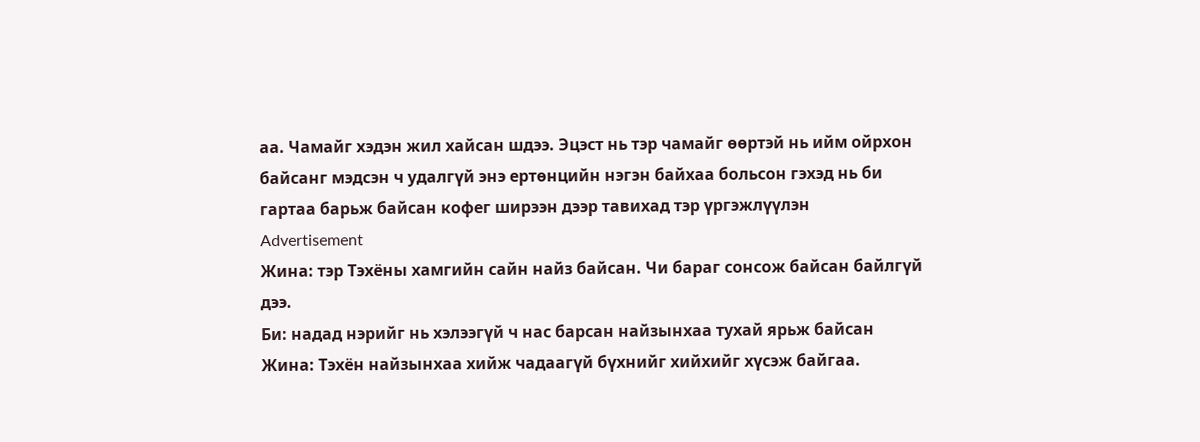аа. Чамайг хэдэн жил хайсан шдээ. Эцэст нь тэр чамайг өөртэй нь ийм ойрхон байсанг мэдсэн ч удалгүй энэ ертөнцийн нэгэн байхаа больсон гэхэд нь би гартаа барьж байсан кофег ширээн дээр тавихад тэр үргэжлүүлэн
Advertisement
Жина: тэр Тэхёны хамгийн сайн найз байсан. Чи бараг сонсож байсан байлгүй дээ.
Би: надад нэрийг нь хэлээгүй ч нас барсан найзынхаа тухай ярьж байсан
Жина: Тэхён найзынхаа хийж чадаагүй бүхнийг хийхийг хүсэж байгаа.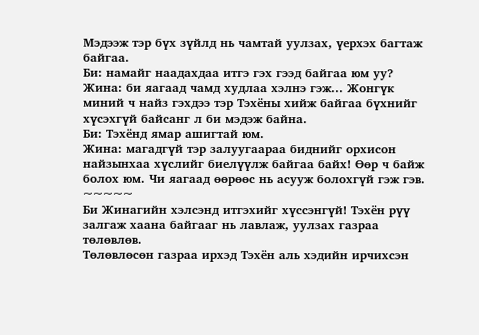Мэдээж тэр бүх зүйлд нь чамтай уулзах, үерхэх багтаж байгаа.
Би: намайг наадахдаа итгэ гэх гээд байгаа юм уу?
Жина: би яагаад чамд худлаа хэлнэ гэж... Жонгүк миний ч найз гэхдээ тэр Тэхёны хийж байгаа бүхнийг хүсэхгүй байсанг л би мэдэж байна.
Би: Тэхёнд ямар ашигтай юм.
Жина: магадгүй тэр залуугаараа биднийг орхисон найзынхаа хүслийг биелүүлж байгаа байх! Өөр ч байж болох юм. Чи яагаад өөрөөс нь асууж болохгүй гэж гэв.
~~~~~
Би Жинагийн хэлсэнд итгэхийг хүссэнгүй! Тэхён рүү залгаж хаана байгааг нь лавлаж, уулзах газраа төлөвлөв.
Төлөвлөсөн газраа ирхэд Тэхён аль хэдийн ирчихсэн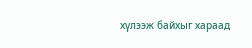хүлээж байхыг хараад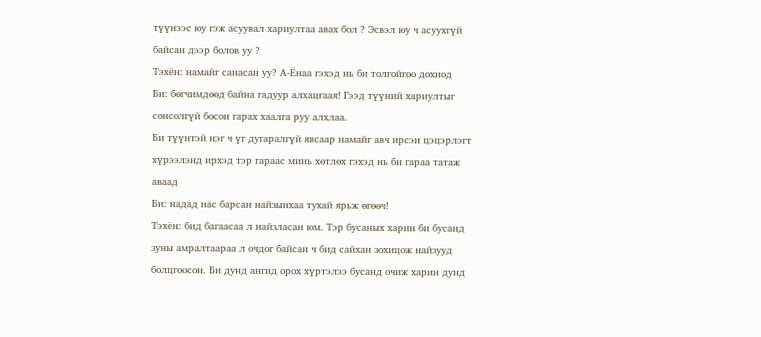түүнээс юу гэж асуувал хариултаа авах бол ? Эсвэл юу ч асуухгүй байсан дээр болов уу ?
Тэхён: намайг санасан уу? А-Ёнаа гэхэд нь би толгойгоо дохиод
Би: бөгчимдөөд байна гадуур алхацгаая! Гээд түүний хариултыг сонсолгүй босон гарах хаалга руу алхлаа.
Би түүнтэй нэг ч үг дугаралгүй явсаар намайг авч ирсэн цэцэрлэгт хүрээлэнд ирхэд тэр гараас минь хөтлөх гэхэд нь би гараа татаж аваад
Би: надад нас барсан найзынхаа тухай ярьж өгөөч!
Тэхён: бид багаасаа л найзласан юм. Тэр бусаных харин би бусанд зуны амралтаараа л очдог байсан ч бид сайхан зохицож найзууд болцгоосон. Би дунд ангид орох хүртэлээ бусанд очиж харин дунд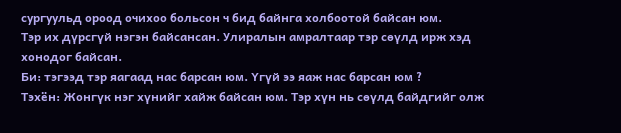сургуульд ороод очихоо больсон ч бид байнга холбоотой байсан юм.
Тэр их дүрсгүй нэгэн байсансан. Улиралын амралтаар тэр сөүлд ирж хэд хонодог байсан.
Би: тэгээд тэр яагаад нас барсан юм. Үгүй ээ яаж нас барсан юм ?
Тэхён: Жонгүк нэг хүнийг хайж байсан юм. Тэр хүн нь сөүлд байдгийг олж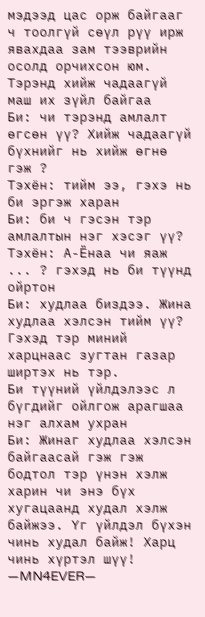мэдээд цас орж байгааг ч тоолгүй сөүл рүү ирж явахдаа зам тээврийн осолд орчихсон юм. Тэрэнд хийж чадаагүй маш их зүйл байгаа
Би: чи тэрэнд амлалт өгсөн үү? Хийж чадаагүй бүхнийг нь хийж өгнө гэж ?
Тэхён: тийм ээ, гэхэ нь би эргэж харан
Би: би ч гэсэн тэр амлалтын нэг хэсэг үү?
Тэхён: А-Ёнаа чи яаж ... ? гэхэд нь би түүнд ойртон
Би: худлаа биздээ. Жина худлаа хэлсэн тийм үү? Гэхэд тэр миний харцнаас зугтан газар ширтэх нь тэр.
Би түүний үйлдэлээс л бүгдийг ойлгож арагшаа нэг алхам ухран
Би: Жинаг худлаа хэлсэн байгаасай гэж гэж бодтол тэр үнэн хэлж харин чи энэ бүх хугацаанд худал хэлж байжээ. Үг үйлдэл бүхэн чинь худал байж! Харц чинь хүртэл шүү!
—MN4EVER—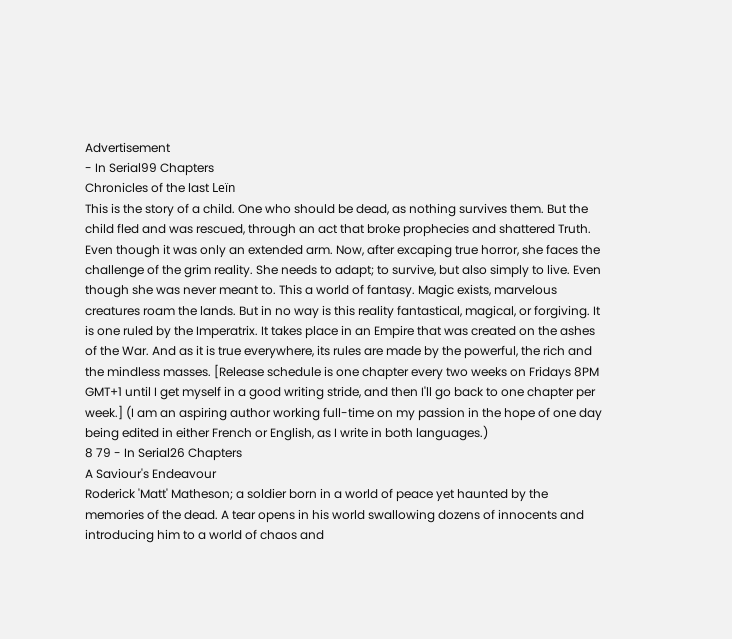Advertisement
- In Serial99 Chapters
Chronicles of the last Leïn
This is the story of a child. One who should be dead, as nothing survives them. But the child fled and was rescued, through an act that broke prophecies and shattered Truth. Even though it was only an extended arm. Now, after excaping true horror, she faces the challenge of the grim reality. She needs to adapt; to survive, but also simply to live. Even though she was never meant to. This a world of fantasy. Magic exists, marvelous creatures roam the lands. But in no way is this reality fantastical, magical, or forgiving. It is one ruled by the Imperatrix. It takes place in an Empire that was created on the ashes of the War. And as it is true everywhere, its rules are made by the powerful, the rich and the mindless masses. [Release schedule is one chapter every two weeks on Fridays 8PM GMT+1 until I get myself in a good writing stride, and then I'll go back to one chapter per week.] (I am an aspiring author working full-time on my passion in the hope of one day being edited in either French or English, as I write in both languages.)
8 79 - In Serial26 Chapters
A Saviour's Endeavour
Roderick 'Matt' Matheson; a soldier born in a world of peace yet haunted by the memories of the dead. A tear opens in his world swallowing dozens of innocents and introducing him to a world of chaos and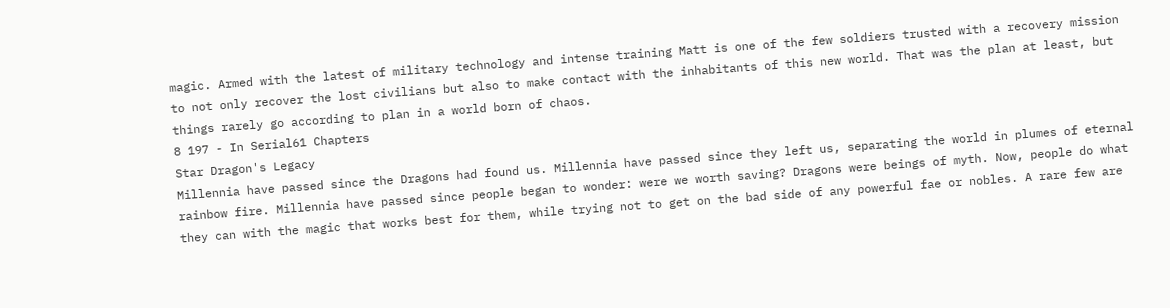magic. Armed with the latest of military technology and intense training Matt is one of the few soldiers trusted with a recovery mission to not only recover the lost civilians but also to make contact with the inhabitants of this new world. That was the plan at least, but things rarely go according to plan in a world born of chaos.
8 197 - In Serial61 Chapters
Star Dragon's Legacy
Millennia have passed since the Dragons had found us. Millennia have passed since they left us, separating the world in plumes of eternal rainbow fire. Millennia have passed since people began to wonder: were we worth saving? Dragons were beings of myth. Now, people do what they can with the magic that works best for them, while trying not to get on the bad side of any powerful fae or nobles. A rare few are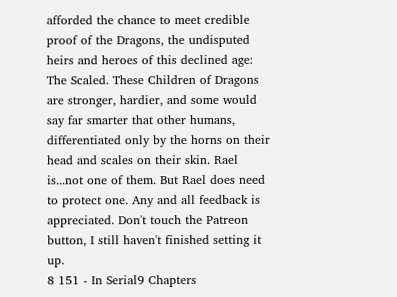afforded the chance to meet credible proof of the Dragons, the undisputed heirs and heroes of this declined age: The Scaled. These Children of Dragons are stronger, hardier, and some would say far smarter that other humans, differentiated only by the horns on their head and scales on their skin. Rael is...not one of them. But Rael does need to protect one. Any and all feedback is appreciated. Don't touch the Patreon button, I still haven't finished setting it up.
8 151 - In Serial9 Chapters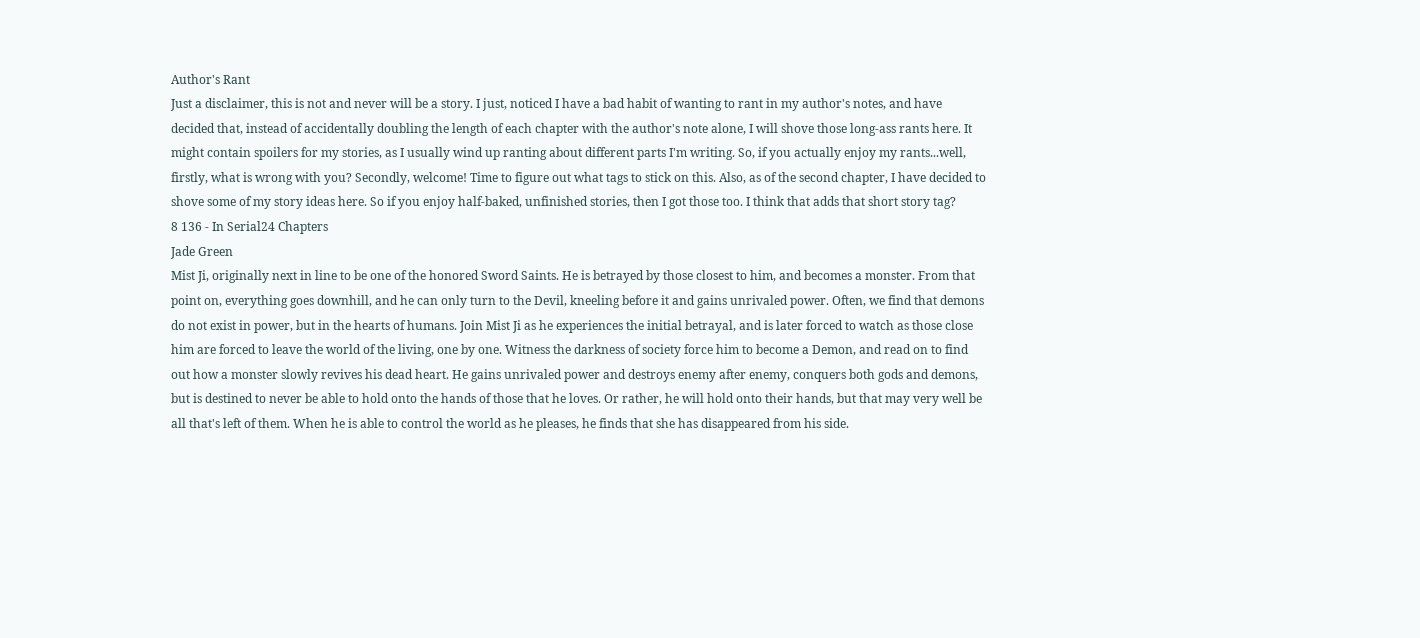Author's Rant
Just a disclaimer, this is not and never will be a story. I just, noticed I have a bad habit of wanting to rant in my author's notes, and have decided that, instead of accidentally doubling the length of each chapter with the author's note alone, I will shove those long-ass rants here. It might contain spoilers for my stories, as I usually wind up ranting about different parts I'm writing. So, if you actually enjoy my rants...well, firstly, what is wrong with you? Secondly, welcome! Time to figure out what tags to stick on this. Also, as of the second chapter, I have decided to shove some of my story ideas here. So if you enjoy half-baked, unfinished stories, then I got those too. I think that adds that short story tag?
8 136 - In Serial24 Chapters
Jade Green
Mist Ji, originally next in line to be one of the honored Sword Saints. He is betrayed by those closest to him, and becomes a monster. From that point on, everything goes downhill, and he can only turn to the Devil, kneeling before it and gains unrivaled power. Often, we find that demons do not exist in power, but in the hearts of humans. Join Mist Ji as he experiences the initial betrayal, and is later forced to watch as those close him are forced to leave the world of the living, one by one. Witness the darkness of society force him to become a Demon, and read on to find out how a monster slowly revives his dead heart. He gains unrivaled power and destroys enemy after enemy, conquers both gods and demons, but is destined to never be able to hold onto the hands of those that he loves. Or rather, he will hold onto their hands, but that may very well be all that's left of them. When he is able to control the world as he pleases, he finds that she has disappeared from his side.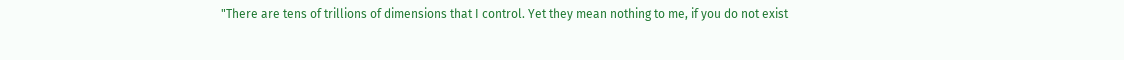"There are tens of trillions of dimensions that I control. Yet they mean nothing to me, if you do not exist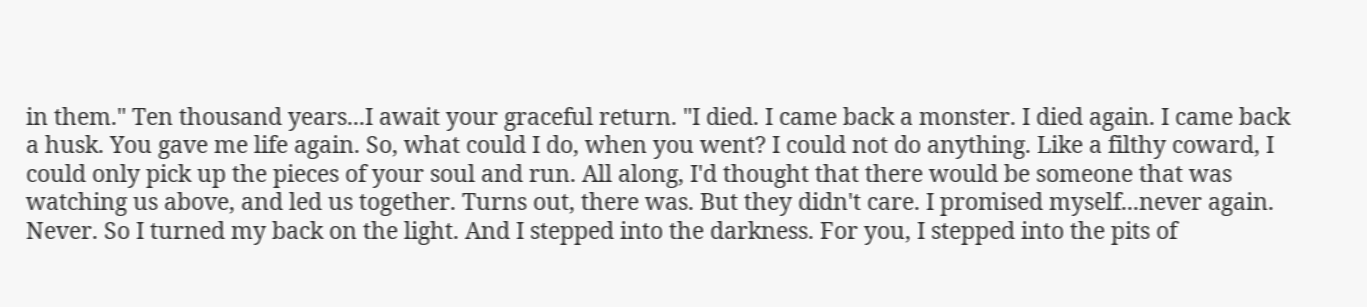in them." Ten thousand years...I await your graceful return. "I died. I came back a monster. I died again. I came back a husk. You gave me life again. So, what could I do, when you went? I could not do anything. Like a filthy coward, I could only pick up the pieces of your soul and run. All along, I'd thought that there would be someone that was watching us above, and led us together. Turns out, there was. But they didn't care. I promised myself...never again. Never. So I turned my back on the light. And I stepped into the darkness. For you, I stepped into the pits of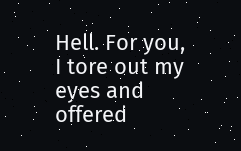Hell. For you, I tore out my eyes and offered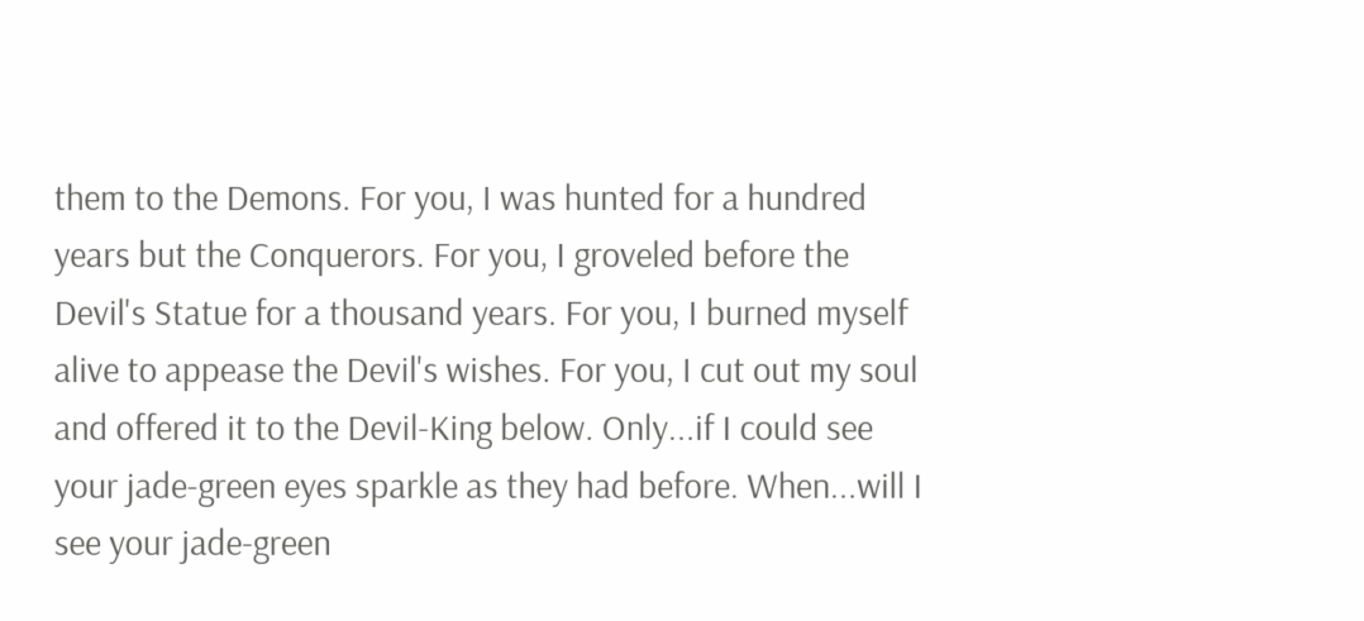them to the Demons. For you, I was hunted for a hundred years but the Conquerors. For you, I groveled before the Devil's Statue for a thousand years. For you, I burned myself alive to appease the Devil's wishes. For you, I cut out my soul and offered it to the Devil-King below. Only...if I could see your jade-green eyes sparkle as they had before. When...will I see your jade-green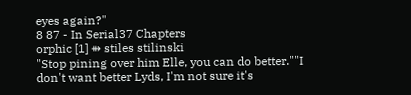eyes again?"
8 87 - In Serial37 Chapters
orphic [1] ⇻ stiles stilinski
"Stop pining over him Elle, you can do better.""I don't want better Lyds, I'm not sure it's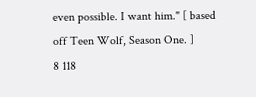even possible. I want him." [ based off Teen Wolf, Season One. ]
8 118